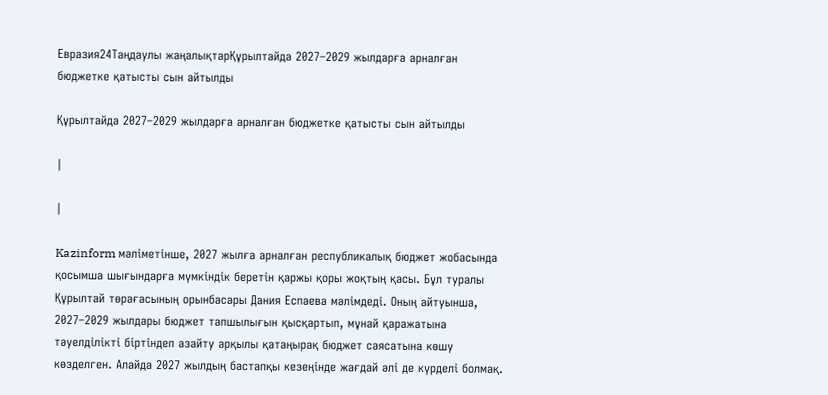Евразия24Таңдаулы жаңалықтарҚұрылтайда 2027–2029 жылдарға арналған бюджетке қатысты сын айтылды

Құрылтайда 2027–2029 жылдарға арналған бюджетке қатысты сын айтылды

|

|

Kazinform мәліметінше, 2027 жылға арналған республикалық бюджет жобасында қосымша шығындарға мүмкіндік беретін қаржы қоры жоқтың қасы. Бұл туралы Құрылтай төрағасының орынбасары Дания Еспаева мәлімдеді. Оның айтуынша, 2027–2029 жылдары бюджет тапшылығын қысқартып, мұнай қаражатына тәуелділікті біртіндеп азайту арқылы қатаңырақ бюджет саясатына көшу көзделген. Алайда 2027 жылдың бастапқы кезеңінде жағдай әлі де күрделі болмақ.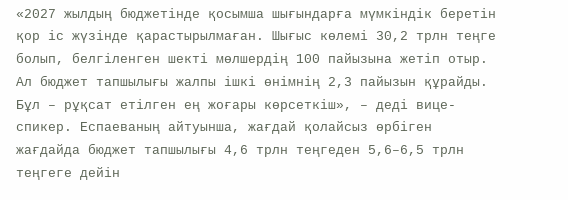«2027 жылдың бюджетінде қосымша шығындарға мүмкіндік беретін қор іс жүзінде қарастырылмаған. Шығыс көлемі 30,2 трлн теңге болып, белгіленген шекті мөлшердің 100 пайызына жетіп отыр. Ал бюджет тапшылығы жалпы ішкі өнімнің 2,3 пайызын құрайды. Бұл – рұқсат етілген ең жоғары көрсеткіш», – деді вице-спикер. Еспаеваның айтуынша, жағдай қолайсыз өрбіген жағдайда бюджет тапшылығы 4,6 трлн теңгеден 5,6–6,5 трлн теңгеге дейін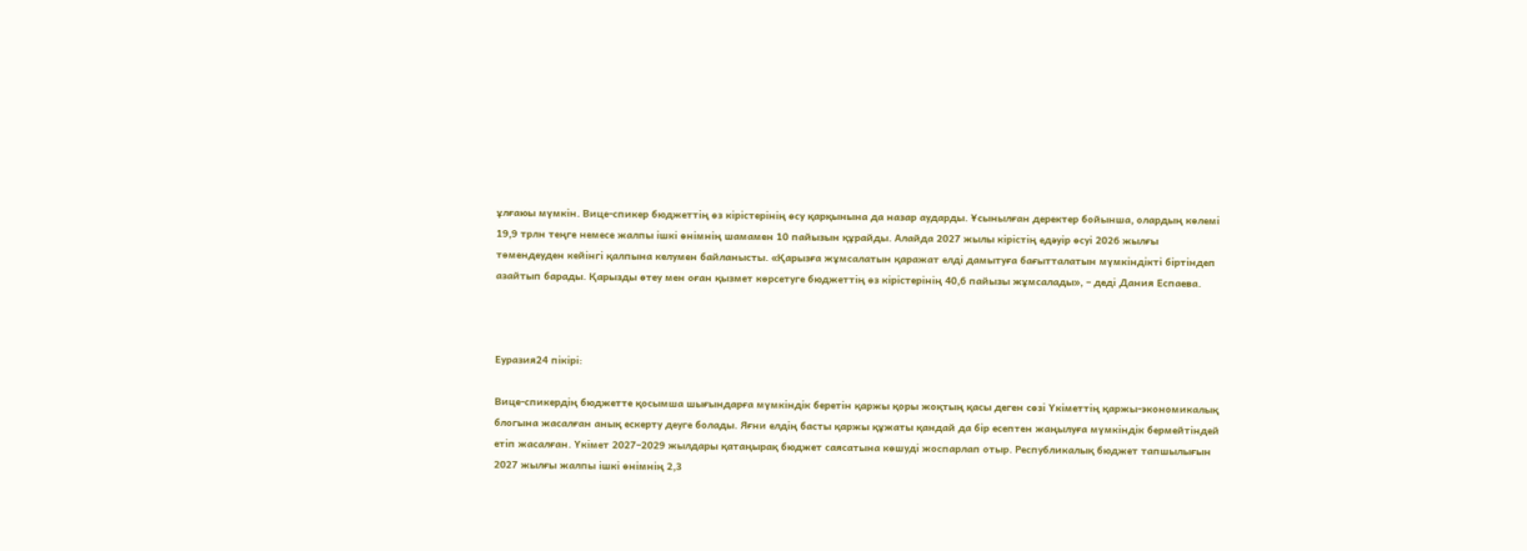ұлғаюы мүмкін. Вице-спикер бюджеттің өз кірістерінің өсу қарқынына да назар аударды. Ұсынылған деректер бойынша, олардың көлемі 19,9 трлн теңге немесе жалпы ішкі өнімнің шамамен 10 пайызын құрайды. Алайда 2027 жылы кірістің едәуір өсуі 2026 жылғы төмендеуден кейінгі қалпына келумен байланысты. «Қарызға жұмсалатын қаражат елді дамытуға бағытталатын мүмкіндікті біртіндеп азайтып барады. Қарызды өтеу мен оған қызмет көрсетуге бюджеттің өз кірістерінің 40,6 пайызы жұмсалады», – деді Дания Еспаева.



Еуразия24 пікірі:

Вице-спикердің бюджетте қосымша шығындарға мүмкіндік беретін қаржы қоры жоқтың қасы деген сөзі Үкіметтің қаржы-экономикалық блогына жасалған анық ескерту деуге болады. Яғни елдің басты қаржы құжаты қандай да бір есептен жаңылуға мүмкіндік бермейтіндей етіп жасалған. Үкімет 2027–2029 жылдары қатаңырақ бюджет саясатына көшуді жоспарлап отыр. Республикалық бюджет тапшылығын 2027 жылғы жалпы ішкі өнімнің 2,3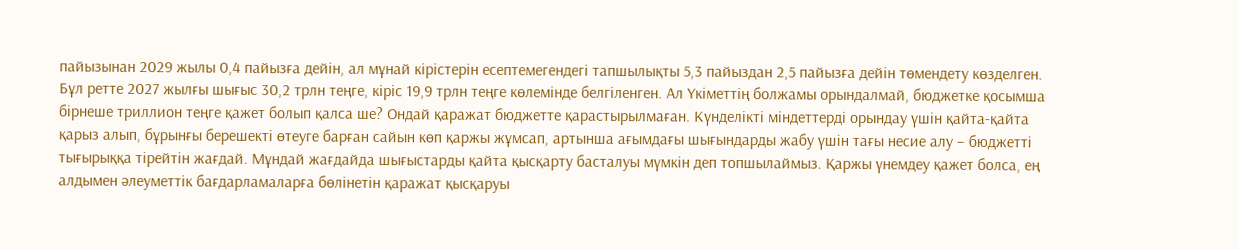пайызынан 2029 жылы 0,4 пайызға дейін, ал мұнай кірістерін есептемегендегі тапшылықты 5,3 пайыздан 2,5 пайызға дейін төмендету көзделген. Бұл ретте 2027 жылғы шығыс 30,2 трлн теңге, кіріс 19,9 трлн теңге көлемінде белгіленген. Ал Үкіметтің болжамы орындалмай, бюджетке қосымша бірнеше триллион теңге қажет болып қалса ше? Ондай қаражат бюджетте қарастырылмаған. Күнделікті міндеттерді орындау үшін қайта-қайта қарыз алып, бұрынғы берешекті өтеуге барған сайын көп қаржы жұмсап, артынша ағымдағы шығындарды жабу үшін тағы несие алу – бюджетті тығырыққа тірейтін жағдай. Мұндай жағдайда шығыстарды қайта қысқарту басталуы мүмкін деп топшылаймыз. Қаржы үнемдеу қажет болса, ең алдымен әлеуметтік бағдарламаларға бөлінетін қаражат қысқаруы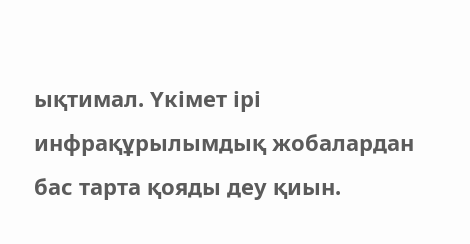ықтимал. Үкімет ірі инфрақұрылымдық жобалардан бас тарта қояды деу қиын.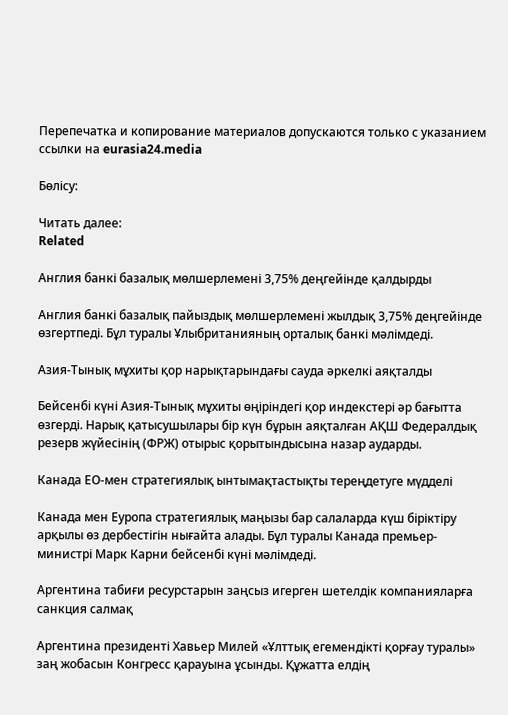Перепечатка и копирование материалов допускаются только с указанием ссылки на eurasia24.media

Бөлісу:

Читать далее:
Related

Англия банкі базалық мөлшерлемені 3,75% деңгейінде қалдырды

Англия банкі базалық пайыздық мөлшерлемені жылдық 3,75% деңгейінде өзгертпеді. Бұл туралы Ұлыбританияның орталық банкі мәлімдеді.

Азия-Тынық мұхиты қор нарықтарындағы сауда әркелкі аяқталды

Бейсенбі күні Азия-Тынық мұхиты өңіріндегі қор индекстері әр бағытта өзгерді. Нарық қатысушылары бір күн бұрын аяқталған АҚШ Федералдық резерв жүйесінің (ФРЖ) отырыс қорытындысына назар аударды.

Канада ЕО-мен стратегиялық ынтымақтастықты тереңдетуге мүдделі

Канада мен Еуропа стратегиялық маңызы бар салаларда күш біріктіру арқылы өз дербестігін нығайта алады. Бұл туралы Канада премьер-министрі Марк Карни бейсенбі күні мәлімдеді.

Аргентина табиғи ресурстарын заңсыз игерген шетелдік компанияларға санкция салмақ

Аргентина президенті Хавьер Милей «Ұлттық егемендікті қорғау туралы» заң жобасын Конгресс қарауына ұсынды. Құжатта елдің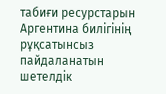табиғи ресурстарын Аргентина билігінің рұқсатынсыз пайдаланатын шетелдік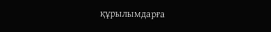құрылымдарға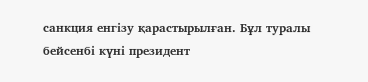санкция енгізу қарастырылған. Бұл туралы бейсенбі күні президент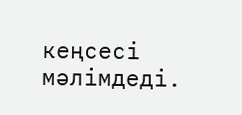кеңсесі мәлімдеді.